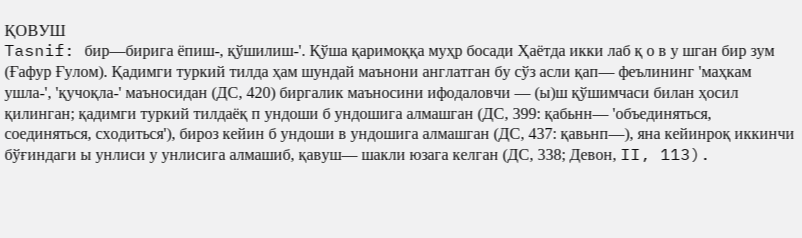ҚОВУШ
Tasnif: бир—бирига ёпиш-, қўшилиш-'. Қўша қаримоққа муҳр босади Ҳаётда икки лаб қ о в у шган бир зум (Ғафур Ғулом). Қадимги туркий тилда ҳам шундай маънони англатган бу сўз асли қап— феълининг 'маҳкам ушла-', 'қучоқла-' маъносидан (ДС, 420) биргалик маъносини ифодаловчи — (ы)ш қўшимчаси билан ҳосил қилинган; қадимги туркий тилдаёқ п ундоши б ундошига алмашган (ДС, 399: қабьнн— 'объединяться, соединяться, сходиться'), бироз кейин б ундоши в ундошига алмашган (ДС, 437: қавьнп—), яна кейинроқ иккинчи бўғиндаги ы унлиси у унлисига алмашиб, қавуш— шакли юзага келган (ДС, 338; Девон, II, 113).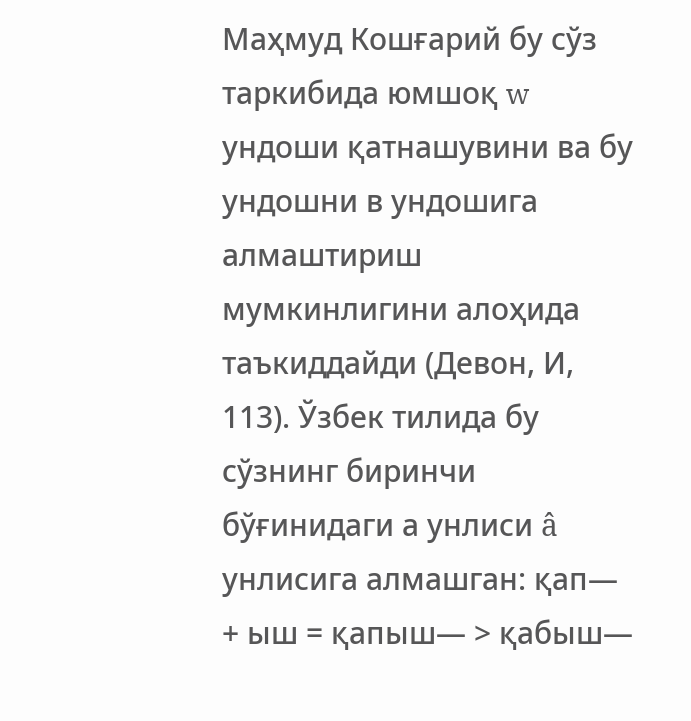Маҳмуд Кошғарий бу сўз таркибида юмшоқ w ундоши қатнашувини ва бу ундошни в ундошига алмаштириш мумкинлигини алоҳида таъкиддайди (Девон, И, 113). Ўзбек тилида бу сўзнинг биринчи бўғинидаги а унлиси â унлисига алмашган: қап— + ыш = қапыш— > қабыш—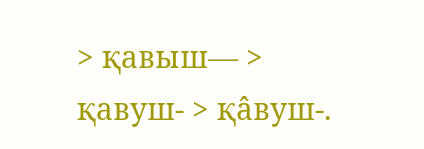> қавыш— > қавуш- > қâвуш-.